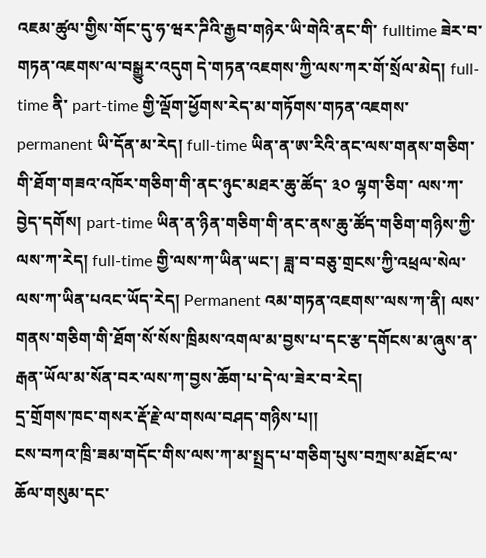འཇམ་ཚུལ་གྱིས་གོང་དུ་ཧ་ཝར་ཌིའི་རྒྱབ་གཉེར་ཡི་གེའི་ནང་གི་ fulltime ཟེར་བ་གཏན་འཇགས་ལ་བསྒྱུར་འདུག དེ་གཏན་འཇགས་ཀྱི་ལས་ཀར་གོ་སྲོལ་མེད། full-time ནི་ part-time གྱི་ལྡོག་ཕྱོགས་རེད་མ་གཏོགས་གཏན་འཇགས་permanent ཡི་དོན་མ་རེད། full-time ཡིན་ན་ཨ་རིའི་ནང་ལས་གནས་གཅིག་གི་ཐོག་གཟའ་འཁོར་གཅིག་གི་ནང་ཉུང་མཐར་ཆུ་ཚོད་ ༣༠ ལྷག་ཅིག་ ལས་ཀ་བྱེད་དགོས། part-time ཡིན་ན་ཉིན་གཅིག་གི་ནང་ནས་ཆུ་ཚོད་གཅིག་གཉིས་ཀྱི་ལས་ཀ་རེད། full-time གྱི་ལས་ཀ་ཡིན་ཡང་། ཟླ་བ་བཅུ་གྲངས་ཀྱི་འཕྲལ་སེལ་ལས་ཀ་ཡིན་པའང་ཡོད་རེད། Permanent འམ་གཏན་འཇགས་་ལས་ཀ་ནི། ལས་གནས་གཅིག་གི་ཐོག་སོ་སོས་ཁྲིམས་འགལ་མ་བྱས་པ་དང་རྩ་དགོངས་མ་ཞུས་ན་རྒན་ཡོལ་མ་སོན་བར་ལས་ཀ་བྱས་ཆོག་པ་དེ་ལ་ཟེར་བ་རེད།
དྲ་གྲོགས་ཁང་གསར་རྡོ་རྗེ་ལ་གསལ་བཤད་གཉིས་པ།།
ངས་བཀའ་ཁྲི་ཟམ་གདོང་གིས་ལས་ཀ་མ་སྤྲད་པ་གཅིག་པུས་བཀྲས་མཐོང་ལ་ཆོལ་གསུམ་དང་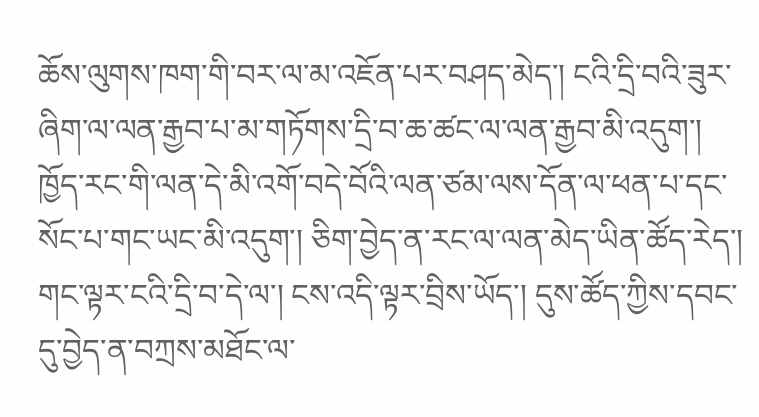ཆོས་ལུགས་ཁག་གི་བར་ལ་མ་འཇོན་པར་བཤད་མེད་། ངའི་དྲི་བའི་ཟུར་ཞིག་ལ་ལན་རྒྱབ་པ་མ་གཏོགས་དྲི་བ་ཆ་ཚང་ལ་ལན་རྒྱབ་མི་འདུག་། ཁྱོད་རང་གི་ལན་དེ་མི་འགོ་བདེ་བོའི་ལན་ཙམ་ལས་དོན་ལ་ཕན་པ་དང་སོང་པ་གང་ཡང་མི་འདུག་། ཅིག་བྱེད་ན་རང་ལ་ལན་མེད་ཡིན་ཚོད་རེད་།
གང་ལྟར་ངའི་དྲི་བ་དེ་ལ་། ངས་འདི་ལྟར་བྲིས་ཡོད་། དུས་ཚོད་ཀྱིས་དབང་དུ་བྱེད་ན་བཀྲས་མཐོང་ལ་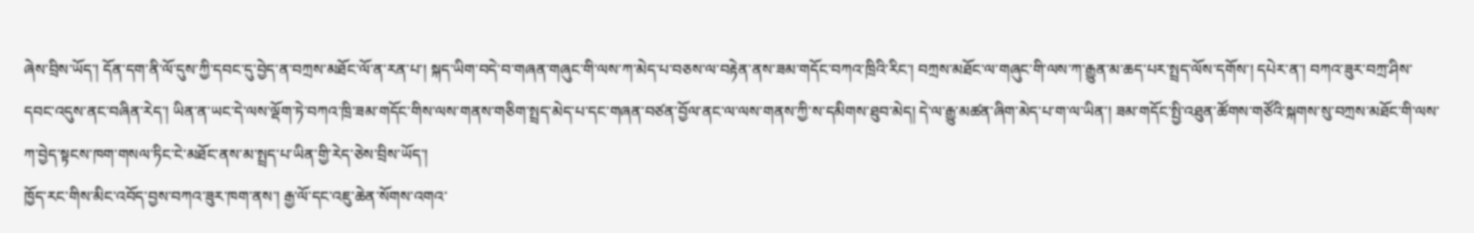ཞེས་བྲིས་ཡོད་། དོན་དག་ནི་ལོ་དུས་ཀྱི་དབང་དུ་བྱེད་ན་བཀྲས་མཐོང་ལོ་ན་རན་པ་། སྐད་ཡིག་བདེ་བ་གཞན་གཞུང་གི་ལས་ཀ་མེད་པ་བཅས་ལ་བརྟེན་ནས་ཟམ་གདོང་བཀའ་ཁྲིའི་རིང་། བཀྲས་མཐོང་ལ་གཞུང་གི་ལས་ཀ་རྒྱུན་མ་ཆད་པར་སྤྲད་ལོས་དགོས་། དཔེར་ན་། བཀའ་ཟུར་བཀྲ་ཤིས་དབང་འདུས་ནང་བཞིན་རེད་། ཡིན་ན་ཡང་དེ་ལས་ལྡོག་ཏེ་བཀའ་ཁྲི་ཟམ་གདོང་གིས་ལས་གནས་གཅིག་སྤྲད་མེད་པ་དང་གཞན་བཙན་བྱོལ་ནང་ལ་ལས་གནས་ཀྱི་ས་དམིགས་ཐུབ་མེད། དེ་ལ་རྒྱུ་མཚན་ཞིག་མེད་པ་ག་ལ་ཡིན་། ཟམ་གདོང་སྤྱི་འཐུན་ཚོགས་གཙོའི་སྐགས་སུ་བཀྲས་མཐོང་གི་ལས་ཀ་བྱེད་སྟངས་ཁག་གསལ་ཏིང་ངེ་མཐོང་ནས་མ་སྤྲད་པ་ཡིན་གྱི་རེད་ཅེས་བྲིས་ཡོད་།
ཁྱོད་རང་གིས་མིང་འབོད་བྱས་བཀའ་ཟུར་ཁག་ནས་། རྒྱ་ལོ་དང་འཇུ་ཆེན་སོགས་འགའ་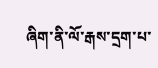ཞིག་ནི་ལོ་རྒས་དྲག་པ་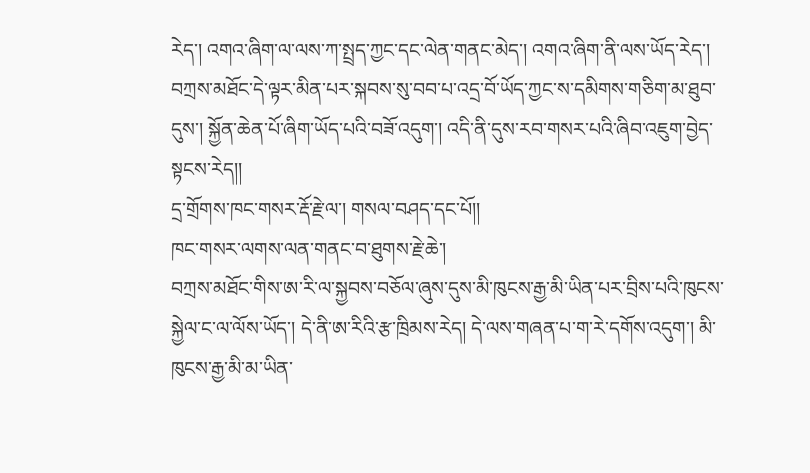རེད་། འགའ་ཞིག་ལ་ལས་ཀ་སྤྲད་ཀྱང་དང་ལེན་གནང་མེད་། འགའ་ཞིག་ནི་ལས་ཡོད་རེད་། བཀྲས་མཐོང་དེ་ལྟར་མིན་པར་སྐབས་སུ་བབ་པ་འདྲ་བོ་ཡོད་ཀྱང་ས་དམིགས་གཅིག་མ་ཐུབ་དུས་། སྐྱོན་ཆེན་པོ་ཞིག་ཡོད་པའི་བཟོ་འདུག་། འདི་ནི་དུས་རབ་གསར་པའི་ཞིབ་འཇུག་བྱེད་སྟངས་རེད།།
དྲ་གྲོགས་ཁང་གསར་རྡོ་རྗེ་ལ་། གསལ་བཤད་དང་པོ།།
ཁང་གསར་ལགས་ལན་གནང་བ་ཐུགས་རྗེ་ཆེ་།
བཀྲས་མཐོང་གིས་ཨ་རི་ལ་སྐྱབས་བཅོལ་ཞུས་དུས་མི་ཁུངས་རྒྱ་མི་ཡིན་པར་བྲིས་པའི་ཁུངས་སྐྱེལ་ང་ལ་ལོས་ཡོད་། དེ་ནི་ཨ་རིའི་རྩ་ཁྲིམས་རེད། དེ་ལས་གཞན་པ་ག་རེ་དགོས་འདུག་། མི་ཁུངས་རྒྱ་མི་མ་ཡིན་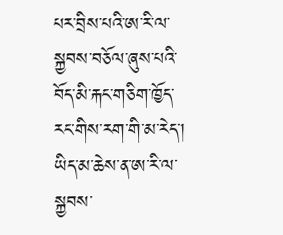པར་བྲིས་པའི་ཨ་རི་ལ་སྐྱབས་བཅོལ་ཞུས་པའི་བོད་མི་རྐང་གཅིག་ཁྱོད་རང་གིས་རག་གི་མ་རེད་། ཡིད་མ་ཆེས་ན་ཨ་རི་ལ་སྐྱབས་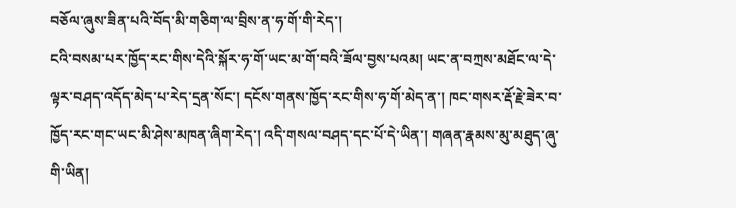བཅོལ་ཞུས་ཟིན་པའི་བོད་མི་གཅིག་ལ་བྲིས་ན་ཧ་གོ་གི་རེད་།
ངའི་བསམ་པར་ཁྱོད་རང་གིས་དེའི་སྐོར་ཧ་གོ་ཡང་མ་གོ་བའི་ཟོལ་བྱས་པའམ། ཡང་ན་བཀྲས་མཐོང་ལ་དེ་ལྟར་བཤད་འདོད་མེད་པ་རེད་དྲན་སོང་། དངོས་གནས་ཁྱོད་རང་གིས་ཧ་གོ་མེད་ན་། ཁང་གསར་རྡོ་རྗེ་ཟེར་བ་ཁྱོད་རང་གང་ཡང་མི་ཤེས་མཁན་ཞིག་རེད་། འདི་གསལ་བཤད་དང་པོ་དེ་ཡིན་། གཞན་རྣམས་མུ་མཐུད་ཞུ་གི་ཡིན།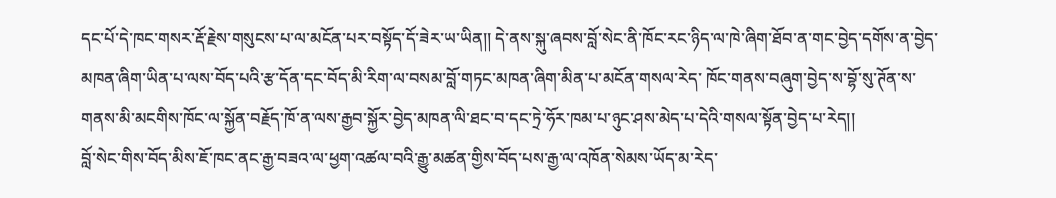དང་པོ་དེ་ཁང་གསར་རྡོ་རྗེས་གསུངས་པ་ལ་མངོན་པར་བསྟོད་དོ་ཟེར་ཡ་ཡིན།། དེ་ནས་སྐུ་ཞབས་བློ་སེང་ནི་ཁོང་རང་ཉིད་ལ་ཁེ་ཞིག་ཐོབ་ན་གང་བྱེད་དགོས་ན་བྱེད་མཁན་ཞིག་ཡིན་པ་ལས་བོད་པའི་རྩ་དོན་དང་བོད་མི་རིག་ལ་བསམ་བློ་གཏང་མཁན་ཞིག་མིན་པ་མངོན་གསལ་རེད་ ཁོང་གནས་བཞུག་བྱེད་ས་བྷོ་སུ་ཊོན་ས་གནས་མི་མངགིས་ཁོང་ལ་སྐྱོན་བརྗོད་ཁོ་ན་ལས་རྒྱབ་སྐྱོར་བྱེད་མཁན་ལི་ཐང་བ་དང་ཏྲེ་ཧོར་ཁམ་པ་ཉུང་ཤས་མེད་པ་དེའི་གསལ་སྟོན་བྱེད་པ་རེད།།
བློ་སེང་གིས་བོད་མིས་ཇོ་ཁང་ནང་རྒྱ་བཟའ་ལ་ཕྱག་འཚལ་བའི་རྒྱུ་མཚན་གྱིས་བོད་པས་རྒྱ་ལ་འཁོན་སེམས་ཡོད་མ་རེད་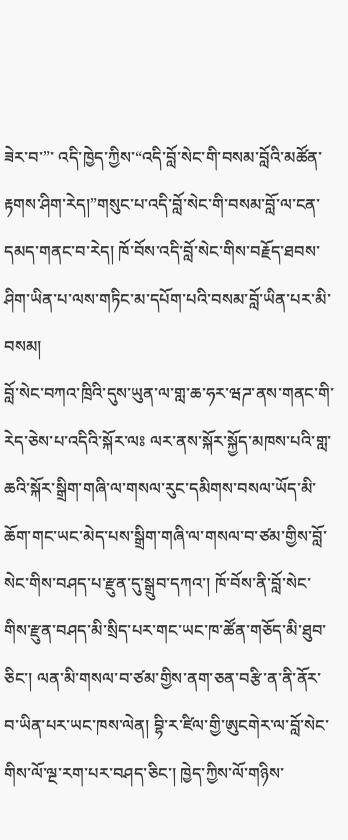ཟེར་བ་”་ འདི་ཁྱེད་ཀྱིས་“འདི་བློ་སེང་གི་བསམ་བློའི་མཚོན་རྟགས་ཤིག་རེད།”གསུང་པ་འདི་བློ་སེང་གི་བསམ་བློ་ལ་ངན་དམད་གནང་བ་རེད། ཁོ་བོས་འདི་བློ་སེང་གིས་བརྗོད་ཐབས་ཤིག་ཡིན་པ་ལས་གཏིང་མ་དཔོག་པའི་བསམ་བློ་ཡིན་པར་མི་བསམ།
བློ་སེང་བཀའ་ཁྲིའི་དུས་ཡུན་ལ་གླ་ཆ་ཧར་ཝཌ་ནས་གནང་གི་རེད་ཅེས་པ་འདིའི་སྐོར་ལཿ ལར་ནས་སྐོར་སྐྱོད་མཁས་པའི་གླ་ཆའི་སྐོར་སྒྲིག་གཞི་ལ་གསལ་རུང་དམིགས་བསལ་ཡོད་མི་ཆོག་གང་ཡང་མེད་པས་སྒྲིག་གཞི་ལ་གསལ་བ་ཙམ་གྱིས་བློ་སེང་གིས་བཤད་པ་རྫུན་དུ་སྒྲུབ་དཀའ་། ཁོ་བོས་ནི་བློ་སེང་གིས་རྫུན་བཤད་མི་སྲིད་པར་གང་ཡང་ཁ་ཚོན་གཅོད་མི་ཐུབ་ཅིང་། ལན་མི་གསལ་བ་ཙམ་གྱིས་ནག་ཅན་བརྩི་ན་ནི་ནོར་བ་ཡིན་པར་ཡང་ཁས་ལེན། བྷི་ར་ཛིལ་གྱི་ཨུངགེར་ལ་བློ་སེང་གིས་ལོ་ལྔ་རག་པར་བཤད་ཅིང་། ཁྱེད་ཀྱིས་ལོ་གཉིས་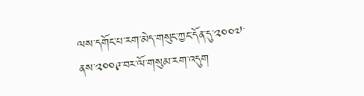ལས་དགོང་པ་རག་མེད་གསུང་ཀྱང་དོན་དུ་༢༠༠༧་ནས་༢༠༠༩་བར་ལོ་གསུམ་རག་འདུག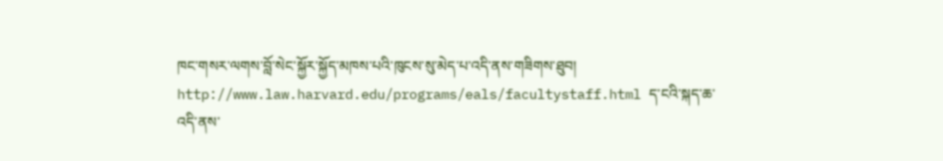ཁང་གསར་ལགས་བློ་སེང་སྐྱོར་སྐྱོད་མཁས་པའི་ཁུངས་སུ་མེད་པ་འདི་ནས་གཟིགས་ཐུབ། http://www.law.harvard.edu/programs/eals/facultystaff.html ད་ངའི་སྐད་ཆ་འདི་ནས་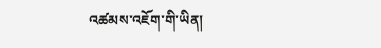འཚམས་འཇོག་གི་ཡིན།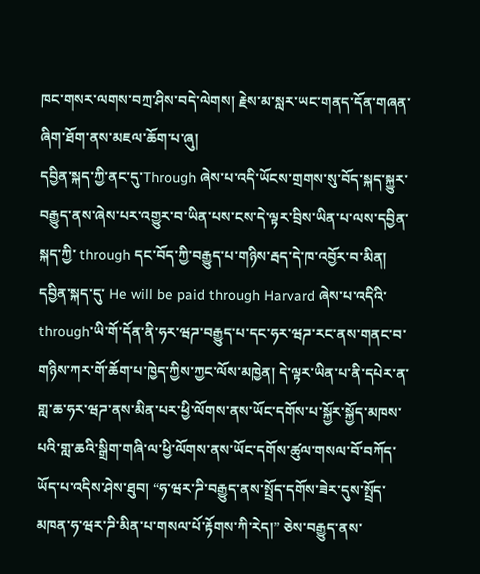ཁང་གསར་ལགས་བཀྲ་ཤིས་བདེ་ལེགས། རྗེས་མ་སླར་ཡང་གནད་དོན་གཞན་ཞིག་ཐོག་ནས་མཇལ་ཆོག་པ་ཞུ།
དབྱིན་སྐད་ཀྱི་ནང་དུ་Through ཞེས་པ་འདི་ཡོངས་གྲགས་སུ་བོད་སྐད་སྐྱུར་བརྒྱུད་ནས་ཞེས་པར་འགྱུར་བ་ཡིན་པས་ངས་དེ་ལྟར་བྲིས་ཡིན་པ་ལས་དབྱིན་སྐད་ཀྱི་ through དང་བོད་ཀྱི་བརྒྱུད་པ་གཉིས་རྦད་དེ་ཁ་འབྱོར་བ་མིན། དབྱིན་སྐད་དུ་ He will be paid through Harvard ཞེས་པ་འདིའི་through་ཡི་གོ་དོན་ནི་ཧར་ཝཌ་བརྒྱུད་པ་དང་ཧར་ཝཌ་རང་ནས་གནང་བ་གཉིས་ཀར་གོ་ཆོག་པ་ཁྱེད་ཀྱིས་ཀྱང་ལོས་མཁྱེན། དེ་ལྟར་ཡིན་པ་ནི་དཔེར་ན་གླ་ཆ་ཧར་ཝཌ་ནས་མིན་པར་ཕྱི་ལོགས་ནས་ཡོང་དགོས་པ་སྐྱོར་སྐྱོད་མཁས་པའི་གླ་ཆའི་སྒྲིག་གཞི་ལ་ཕྱི་ལོགས་ནས་ཡོང་དགོས་ཚུལ་གསལ་བོ་བཀོད་ཡོད་པ་འདིས་ཤེས་ཐུབ། “ཧ་ཝར་ཌི་བརྒྱུད་ནས་སྤྲོད་དགོས་ཟེར་དུས་སྤྲོད་མཁན་ཧ་ཝར་ཌི་མིན་པ་གསལ་པོ་རྟོགས་ཀི་རེད།” ཅེས་བརྒྱུད་ནས་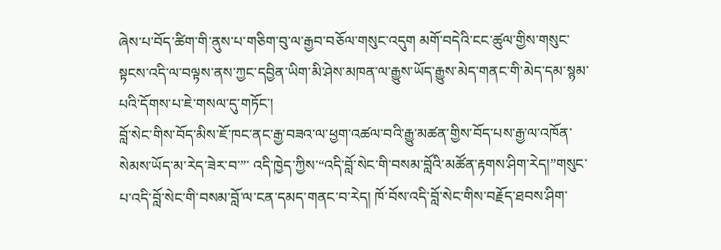ཞེས་པ་བོད་ཚིག་གི་ནུས་པ་གཅིག་བུ་ལ་རྒྱབ་བཅོལ་གསུང་འདུག མགོ་བདེའི་ངང་ཚུལ་གྱིས་གསུང་སྟངས་འདི་ལ་བལྟས་ནས་ཀྱང་དབྱིན་ཡིག་མི་ཤེས་མཁན་ལ་རྒྱུས་ཡོད་རྒྱུས་མེད་གནང་གི་མེད་དམ་སྙམ་པའི་དོགས་པ་ཇེ་གསལ་དུ་གཏོང་།
བློ་སེང་གིས་བོད་མིས་ཇོ་ཁང་ནང་རྒྱ་བཟའ་ལ་ཕྱག་འཚལ་བའི་རྒྱུ་མཚན་གྱིས་བོད་པས་རྒྱ་ལ་འཁོན་སེམས་ཡོད་མ་རེད་ཟེར་བ་”་ འདི་ཁྱེད་ཀྱིས་“འདི་བློ་སེང་གི་བསམ་བློའི་མཚོན་རྟགས་ཤིག་རེད།”གསུང་པ་འདི་བློ་སེང་གི་བསམ་བློ་ལ་ངན་དམད་གནང་བ་རེད། ཁོ་བོས་འདི་བློ་སེང་གིས་བརྗོད་ཐབས་ཤིག་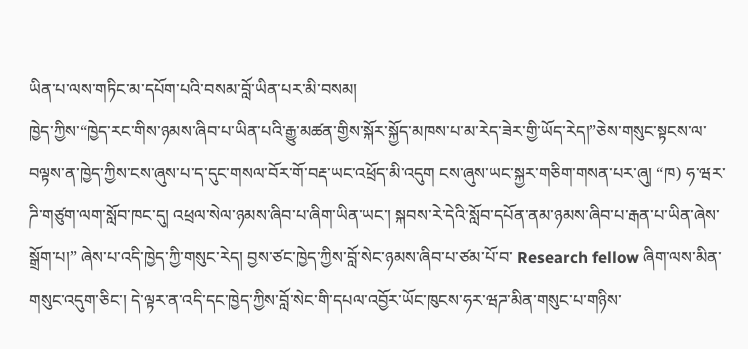ཡིན་པ་ལས་གཏིང་མ་དཔོག་པའི་བསམ་བློ་ཡིན་པར་མི་བསམ།
ཁྱེད་ཀྱིས་“ཁྱེད་རང་གིས་ཉམས་ཞིབ་པ་ཡིན་པའི་རྒྱུ་མཚན་གྱིས་སྐོར་སྐྱོད་མཁས་པ་མ་རེད་ཟེར་གྱི་ཡོད་རེད།”ཅེས་གསུང་སྟངས་ལ་བལྟས་ན་ཁྱེད་ཀྱིས་ངས་ཞུས་པ་ད་དུང་གསལ་བོར་གོ་བརྡ་ཡང་འཕྲོད་མི་འདུག ངས་ཞུས་ཡང་སྐྱར་གཅིག་གསན་པར་ཞུ། “ཁ) ཧ་ཝར་ཌི་གཙུག་ལག་སློབ་ཁང་དུ། འཕྲལ་སེལ་ཉམས་ཞིབ་པ་ཞིག་ཡིན་ཡང་། སྐབས་རེ་དེའི་སློབ་དཔོན་ནམ་ཉམས་ཞིབ་པ་རྒན་པ་ཡིན་ཞེས་སྒྲོག་པ།” ཞེས་པ་འདི་ཁྱེད་ཀྱི་གསུང་རེད། བྱས་ཙང་ཁྱེད་ཀྱིས་བློ་སེང་ཉམས་ཞིབ་པ་ཙམ་པོ་བ་ Research fellow ཞིག་ལས་མིན་གསུང་འདུག་ཅིང་། དེ་ལྟར་ན་འདི་དང་ཁྱེད་ཀྱིས་བློ་སེང་གི་དཔལ་འབྱོར་ཡོང་ཁུངས་ཧར་ཝཌ་མིན་གསུང་པ་གཉིས་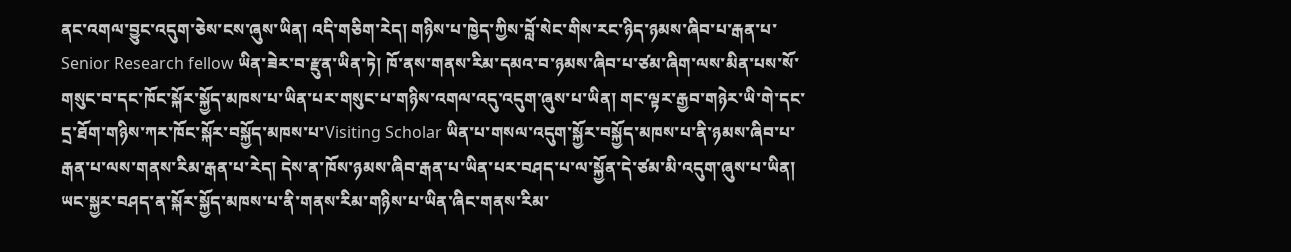ནང་འགལ་བྱུང་འདུག་ཅེས་ངས་ཞུས་ཡིན། འདི་གཅིག་རེད། གཉིས་པ་ཁྱེད་ཀྱིས་བློ་སེང་གིས་རང་ཉིད་ཉམས་ཞིབ་པ་རྒན་པ་ Senior Research fellow ཡིན་ཟེར་བ་རྫུན་ཡིན་ཏེ། ཁོ་ནས་གནས་རིམ་དམའ་བ་ཉམས་ཞིབ་པ་ཙམ་ཞིག་ལས་མིན་པས་སོ་གསུང་བ་དང་ཁོང་སྐོར་སྐྱོད་མཁས་པ་ཡིན་པར་གསུང་པ་གཉིས་འགལ་འདུ་འདུག་ཞུས་པ་ཡིན། གང་ལྟར་རྒྱབ་གཉེར་ཡི་གེ་དང་དྲ་ཐོག་གཉིས་ཀར་ཁོང་སྐོར་བསྐྱོད་མཁས་པ་Visiting Scholar ཡིན་པ་གསལ་འདུག་སྐྱོར་བསྐྱོད་མཁས་པ་ནི་ཉམས་ཞིབ་པ་རྒན་པ་ལས་གནས་རིམ་རྒན་པ་རེད། དེས་ན་ཁོས་ཉམས་ཞིབ་རྒན་པ་ཡིན་པར་བཤད་པ་ལ་སྐྱོན་དེ་ཙམ་མི་འདུག་ཞུས་པ་ཡིན།
ཡང་སྐྱར་བཤད་ན་སྐོར་སྐྱོད་མཁས་པ་ནི་གནས་རིམ་གཉིས་པ་ཡིན་ཞིང་གནས་རིམ་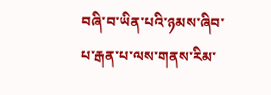བཞི་བ་ཡིན་པའི་ཉམས་ཞིབ་པ་རྒན་པ་ལས་གནས་རིམ་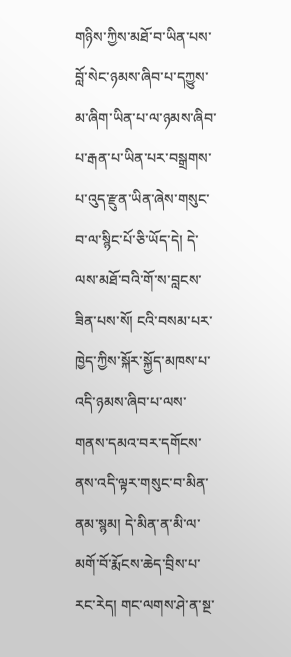གཉིས་ཀྱིས་མཐོ་བ་ཡིན་པས་བློ་སེང་ཉམས་ཞིབ་པ་དཀྱུས་མ་ཞིག་ཡིན་པ་ལ་ཉམས་ཞིབ་པ་རྒན་པ་ཡིན་པར་བསྒྲགས་པ་འུད་རྫུན་ཡིན་ཞེས་གསུང་བ་ལ་སྙིང་པོ་ཅི་ཡོད་དེ། དེ་ལས་མཐོ་བའི་གོ་ས་བླངས་ཟིན་པས་སོ། ངའི་བསམ་པར་ཁྱེད་ཀྱིས་སྐོར་སྐྱོད་མཁས་པ་འདི་ཉམས་ཞིབ་པ་ལས་གནས་དམའ་བར་དགོངས་ནས་འདི་ལྟར་གསུང་བ་མིན་ནམ་སྙམ། དེ་མིན་ན་མི་ལ་མགོ་བོ་རྨོངས་ཆེད་བྲིས་པ་རང་རེད། གང་ལགས་ཤེ་ན་སྔ་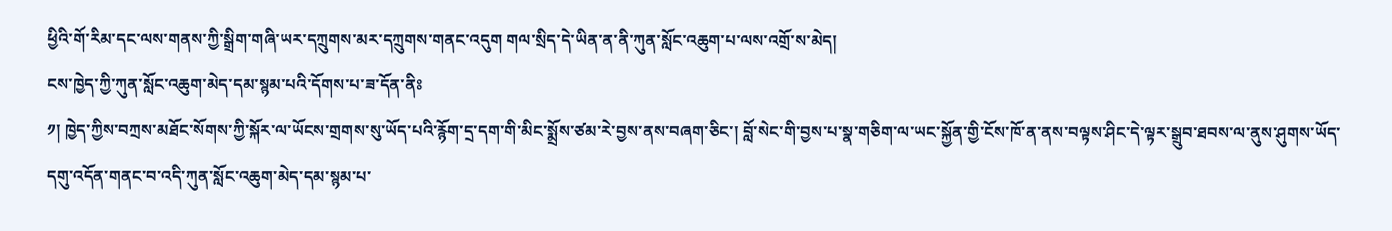ཕྱིའི་གོ་རིམ་དང་ལས་གནས་ཀྱི་སྒྲིག་གཞི་ཡར་དཀྲུགས་མར་དཀྲུགས་གནང་འདུག གལ་སྲིད་དེ་ཡིན་ན་ནི་ཀུན་སློང་འཆུག་པ་ལས་འགྲོ་ས་མེད།
ངས་ཁྱེད་ཀྱི་ཀུན་སློང་འཆུག་མེད་དམ་སྙམ་པའི་དོགས་པ་ཟ་དོན་ནིཿ
༡། ཁྱེད་ཀྱིས་བཀྲས་མཐོང་སོགས་ཀྱི་སྐོར་ལ་ཡོངས་གྲགས་སུ་ཡོད་པའི་རྙོག་དྲ་དག་གི་མིང་སྨྲོས་ཙམ་རེ་བྱས་ནས་བཞག་ཅིང་། བློ་སེང་གི་བྱས་པ་སྣ་གཅིག་ལ་ཡང་སྐྱོན་གྱི་ངོས་ཁོ་ན་ནས་བལྟས་ཤིང་དེ་ལྟར་སྒྲུབ་ཐབས་ལ་ནུས་ཤུགས་ཡོད་དགུ་འདོན་གནང་བ་འདི་ཀུན་སློང་འཆུག་མེད་དམ་སྙམ་པ་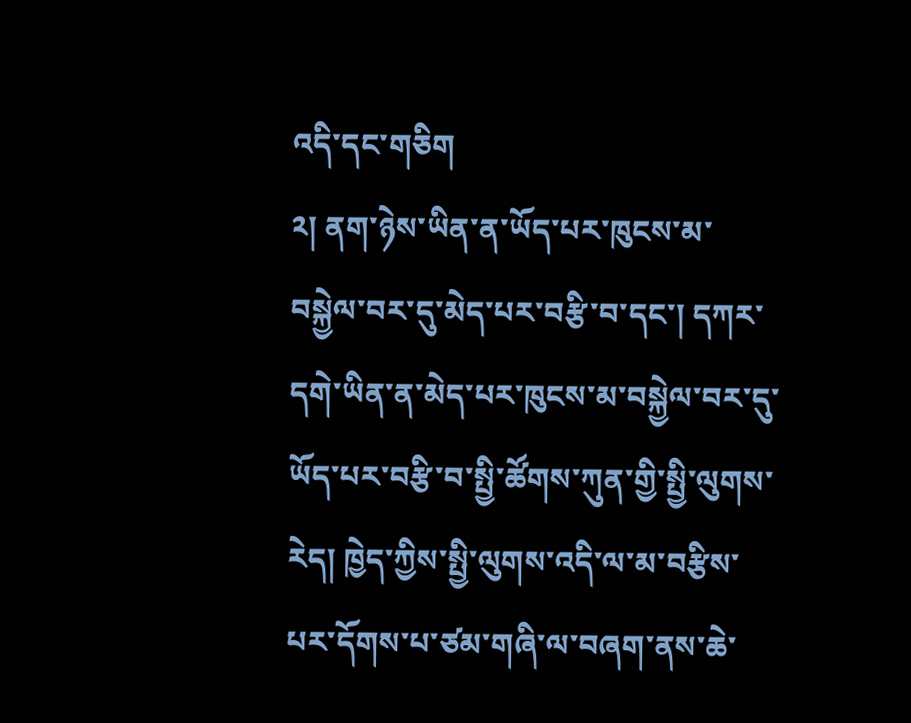འདི་དང་གཅིག
༢། ནག་ཉེས་ཡིན་ན་ཡོད་པར་ཁུངས་མ་བསྐྱེལ་བར་དུ་མེད་པར་བརྩི་བ་དང་། དཀར་དགེ་ཡིན་ན་མེད་པར་ཁུངས་མ་བསྐྱེལ་བར་དུ་ཡོད་པར་བརྩི་བ་སྤྱི་ཚོགས་ཀུན་གྱི་སྤྱི་ལུགས་རེད། ཁྱེད་ཀྱིས་སྤྱི་ལུགས་འདི་ལ་མ་བརྩིས་པར་དོགས་པ་ཙམ་གཞི་ལ་བཞག་ནས་ཆེ་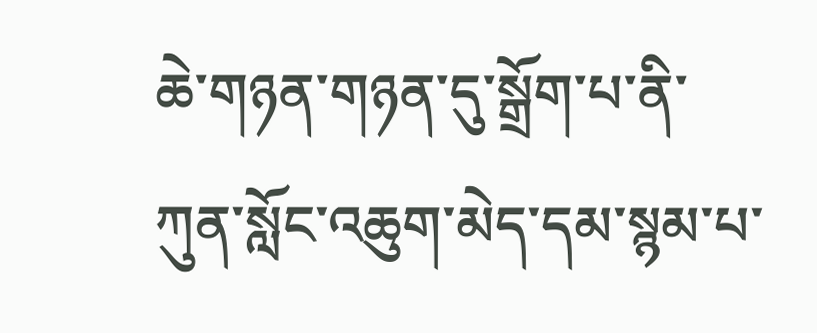ཆེ་གཉན་གཉན་དུ་སྒྲོག་པ་ནི་ཀུན་སློང་འཆུག་མེད་དམ་སྙམ་པ་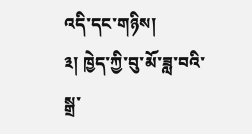འདི་དང་གཉིས།
༣། ཁྱེད་ཀྱི་བུ་མོ་ཟླ་བའི་སྒྲ་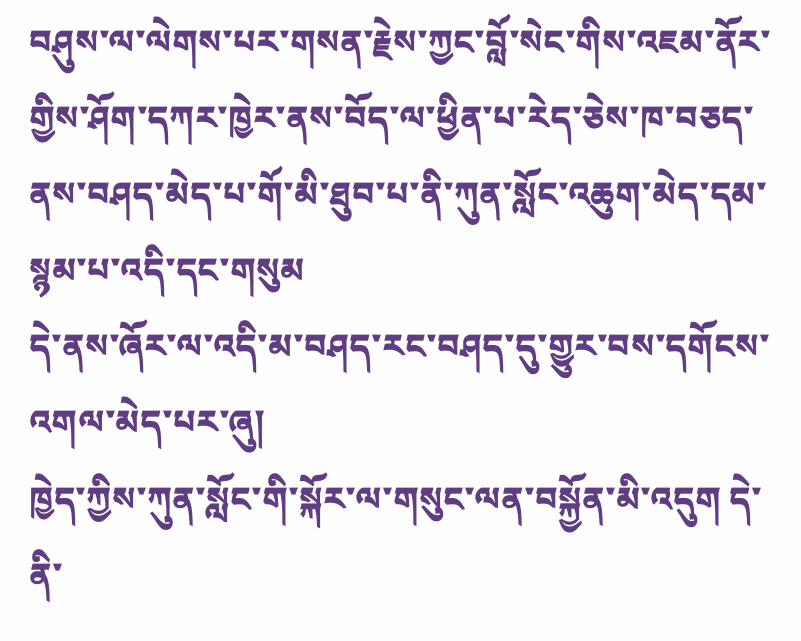བཤུས་ལ་ལེགས་པར་གསན་རྗེས་ཀྱང་བློ་སེང་གིས་འཇམ་ནོར་གྱིས་ཤོག་དཀར་ཁྱེར་ནས་བོད་ལ་ཕྱིན་པ་རེད་ཅེས་ཁ་བཅད་ནས་བཤད་མེད་པ་གོ་མི་ཐུབ་པ་ནི་ཀུན་སློང་འཆུག་མེད་དམ་སྙམ་པ་འདི་དང་གསུམ
དེ་ནས་ཞོར་ལ་འདི་མ་བཤད་རང་བཤད་དུ་གྱུར་བས་དགོངས་འགལ་མེད་པར་ཞུ།
ཁྱེད་ཀྱིས་ཀུན་སློང་གི་སྐོར་ལ་གསུང་ལན་བསྐྱོན་མི་འདུག དེ་ནི་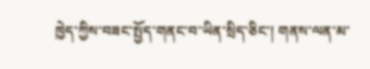ཁྱེད་ཀྱིས་བཟང་སྤྱོད་གནང་བ་ཡིན་སྲིད་ཅིང་། གནས་ལན་མ་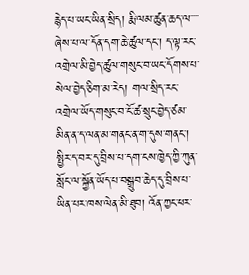རྙེད་པ་ཡང་ཡིན་སྲིད། རྨི་ལམ་ཚུན་ཆད་ལ་་་་ ཞེས་པ་ལ་དོན་དག་ཆེ་ཚུལ་དང་། ད་ལྟ་རང་འགྲེལ་མི་བྱེད་ཚུལ་གསུང་བ་ཡང་དོགས་པ་སེལ་བྱེད་ཅིག་མ་རེད། གལ་སྲིད་རང་འགྲེལ་ཡོད་གསུང་བ་ངོ་ཚ་སྲུང་བྱེད་ཙམ་མིན་ན་ད་ལན་མ་གནང་ན་ག་དུས་གནང་།
སྤྱིར་ད་བར་དུ་བྲིས་པ་དག་ངས་ཁྱེད་ཀྱི་ཀུན་སློང་ལ་སྐྱོན་ཡོད་པ་བསྒྲུབ་ཆེད་དུ་བྲིས་པ་ཡིན་པར་ཁས་ལེན་མི་ཐུབ། འོན་ཀྱང་ཕར་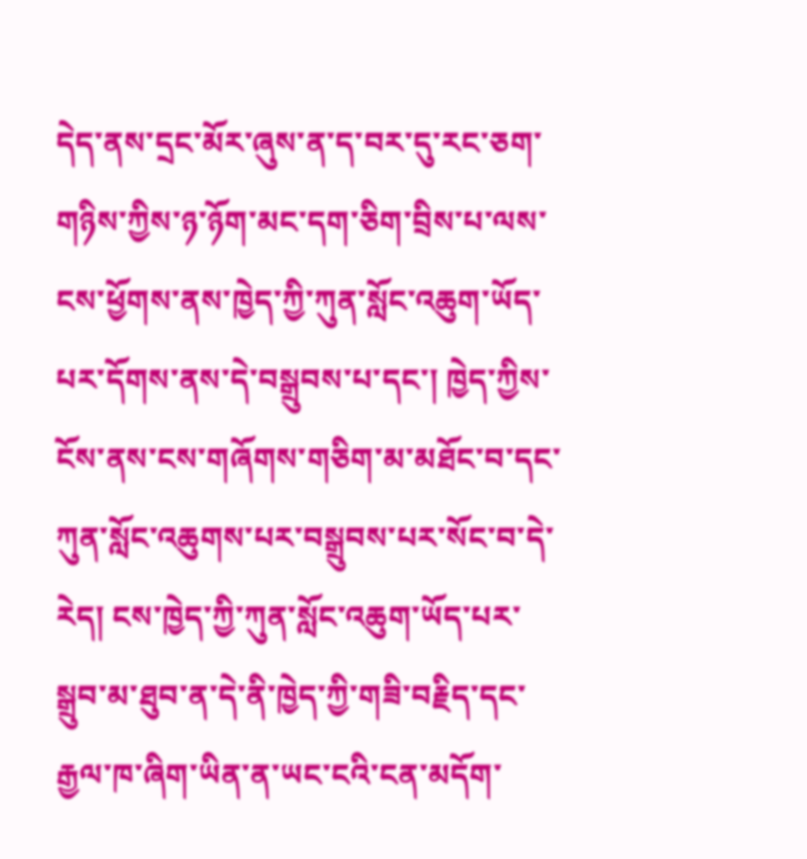དེད་ནས་དྲང་མོར་ཞུས་ན་ད་བར་དུ་རང་ཅག་གཉིས་ཀྱིས་ཉ་ཉོག་མང་དག་ཅིག་བྲིས་པ་ལས་ངས་ཕྱོགས་ནས་ཁྱེད་ཀྱི་ཀུན་སློང་འཆུག་ཡོད་པར་དོགས་ནས་དེ་བསྒྲུབས་པ་དང་། ཁྱེད་ཀྱིས་ངོས་ནས་ངས་གཞོགས་གཅིག་མ་མཐོང་བ་དང་ཀུན་སློང་འཆུགས་པར་བསྒྲུབས་པར་སོང་བ་དེ་རེད། ངས་ཁྱེད་ཀྱི་ཀུན་སློང་འཆུག་ཡོད་པར་སྒྲུབ་མ་ཐུབ་ན་དེ་ནི་ཁྱེད་ཀྱི་གཟི་བརྗིད་དང་རྒྱལ་ཁ་ཞིག་ཡིན་ན་ཡང་ངའི་ངན་མདོག་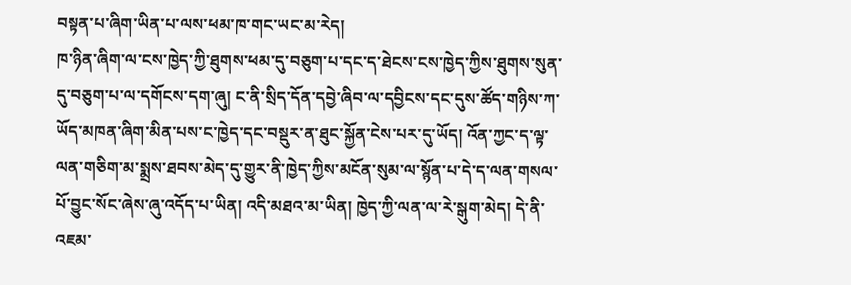བསྟན་པ་ཞིག་ཡིན་པ་ལས་ཕམ་ཁ་གང་ཡང་མ་རེད།
ཁ་ཉིན་ཞིག་ལ་ངས་ཁྱེད་ཀྱི་ཐུགས་ཕམ་དུ་བཅུག་པ་དང་ད་ཐེངས་ངས་ཁྱེད་ཀྱིས་ཐུགས་སུན་དུ་བཅུག་པ་ལ་དགོངས་དག་ཞུ། ང་ནི་སྲིད་དོན་དབྱེ་ཞིབ་ལ་དབྱིངས་དང་དུས་ཚོད་གཉིས་ཀ་ཡོད་མཁན་ཞིག་མིན་པས་ང་ཁྱེད་དང་བསྡུར་ན་ཐུང་སྐྱོན་ངེས་པར་དུ་ཡོད། འོན་ཀྱང་ད་ལྟ་ལན་གཅིག་མ་སྨྲས་ཐབས་མེད་དུ་གྱུར་ནི་ཁྱེད་ཀྱིས་མངོན་སུམ་ལ་སྙོན་པ་དེ་ད་ལན་གསལ་པོ་བྱུང་སོང་ཞེས་ཞུ་འདོད་པ་ཡིན། འདི་མཐའ་མ་ཡིན། ཁྱེད་ཀྱི་ལན་ལ་རེ་སྒུག་མེད། དེ་ནི་འཇམ་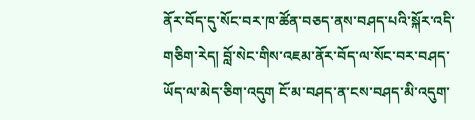ནོར་བོད་དུ་སོང་བར་ཁ་ཚོན་བཅད་ནས་བཤད་པའི་སྐོར་འདི་གཅིག་རེད། བློ་སེང་གིས་འཇམ་ནོར་བོད་ལ་སོང་བར་བཤད་ཡོད་ལ་མེད་ཅིག་འདུག ངོ་མ་བཤད་ན་ངས་བཤད་མི་འདུག་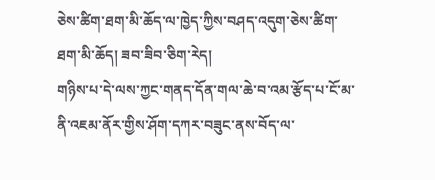ཅེས་ཚིག་ཐག་མི་ཆོད་ལ་ཁྱེད་ཀྱིས་བཤད་འདུག་ཅེས་ཚིག་ཐག་མི་ཆོད། ཟབ་ཟིབ་ཅིག་རེད།
གཉིས་པ་དེ་ལས་ཀྱང་གནད་དོན་གལ་ཆེ་བ་འམ་རྩོད་པ་ངོ་མ་ནི་འཇམ་ནོར་གྱིས་ཤོག་དཀར་བཟུང་ནས་བོད་ལ་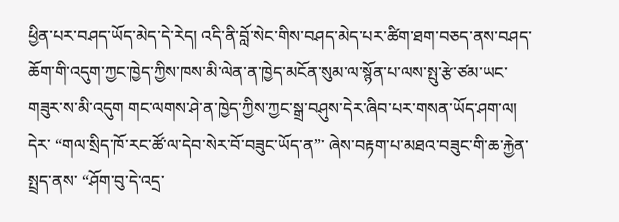ཕྱིན་པར་བཤད་ཡོད་མེད་དེ་རེད། འདི་ནི་བློ་སེང་གིས་བཤད་མེད་པར་ཚིག་ཐག་བཅད་ནས་བཤད་ཆོག་གི་འདུག་ཀྱང་ཁྱེད་ཀྱིས་ཁས་མི་ལེན་ན་ཁྱེད་མངོན་སུམ་ལ་སྙོན་པ་ལས་སྤུ་རྩེ་ཙམ་ཡང་གཟུར་ས་མི་འདུག གང་ལགས་ཤེ་ན་ཁྱེད་ཀྱིས་ཀྱང་སྒྲ་བཤུས་དེར་ཞིབ་པར་གསན་ཡོད་ཤག་ལ། དེར་ “གལ་སྲིད་ཁོ་རང་ཚོ་ལ་དེབ་སེར་བོ་བཟུང་ཡོད་ན”་ ཞེས་བརྟག་པ་མཐའ་བཟུང་གི་ཆ་རྐྱེན་སྤྲད་ནས་ “ཤོག་བུ་དེ་འདྲ་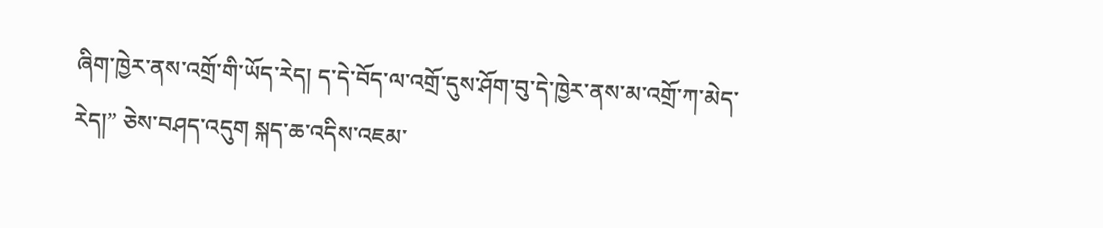ཞིག་ཁྱེར་ནས་འགྲོ་གི་ཡོད་རེད། ད་དེ་བོད་ལ་འགྲོ་དུས་ཤོག་བུ་དེ་ཁྱེར་ནས་མ་འགྲོ་ཀ་མེད་རེད།” ཅེས་བཤད་འདུག སྐད་ཆ་འདིས་འཇམ་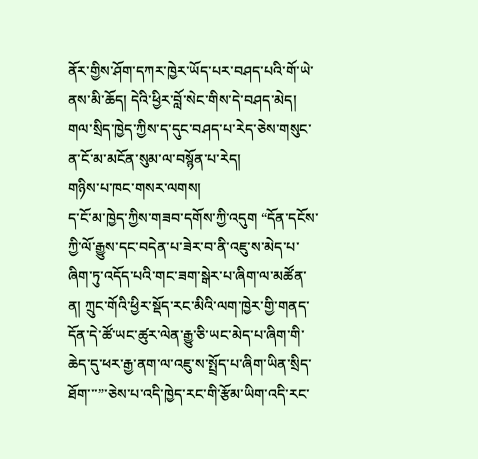ནོར་གྱིས་ཤོག་དཀར་ཁྱེར་ཡོད་པར་བཤད་པའི་གོ་ཡེ་ནས་མི་ཆོད། དེའི་ཕྱིར་བློ་སེང་གིས་དེ་བཤད་མེད། གལ་སྲིད་ཁྱེད་ཀྱིས་ད་དུང་བཤད་པ་རེད་ཅེས་གསུང་ན་ངོ་མ་མངོན་སུམ་ལ་བསྙོན་པ་རེད།
གཉིས་པ་ཁང་གསར་ལགས།
ད་ངོ་མ་ཁྱེད་ཀྱིས་གཟབ་དགོས་ཀྱི་འདུག “དོན་དངོས་ཀྱི་ལོ་རྒྱུས་དང་བདེན་པ་ཟེར་བ་ནི་འཇུ་ས་མེད་པ་ཞིག་ཏུ་འདོད་པའི་གང་ཟག་སྒེར་པ་ཞིག་ལ་མཚོན་ན། ཀྲུང་གོའི་ཕྱིར་སྡོད་རང་མིའི་ལག་ཁྱེར་གྱི་གནད་དོན་དེ་ཚོ་ཡང་ཚུར་ལེན་རྒྱུ་ཅི་ཡང་མེད་པ་ཞིག་གི་ཆེད་དུ་ཕར་རྒྱ་ནག་ལ་འཇུ་ས་སྤྲོད་པ་ཞིག་ཡིན་སྲིད་ཐོག་་་”་ཅེས་པ་འདི་ཁྱེད་རང་གི་རྩོམ་ཡིག་འདི་རང་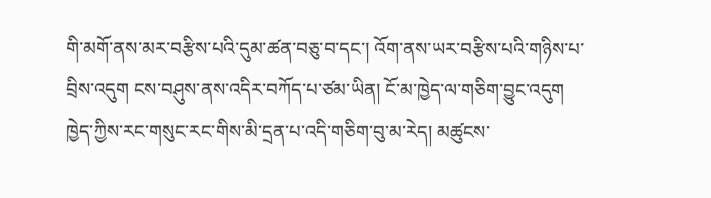གི་མགོ་ནས་མར་བརྩིས་པའི་དུམ་ཚན་བཅུ་བ་དང་། འོག་ནས་ཡར་བརྩིས་པའི་གཉིས་པ་བྲིས་འདུག ངས་བཤུས་ནས་འདིར་བཀོད་པ་ཙམ་ཡིན། ངོ་མ་ཁྱེད་ལ་གཅིག་བྱུང་འདུག ཁྱེད་ཀྱིས་རང་གསུང་རང་གིས་མི་དྲན་པ་འདི་གཅིག་བུ་མ་རེད། མཚུངས་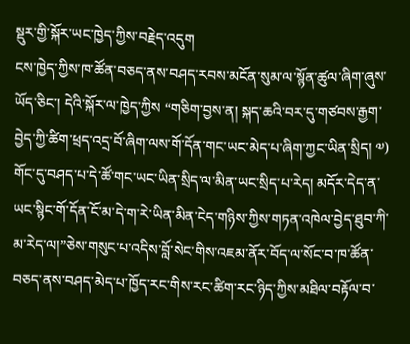སྡུར་གྱི་སྐོར་ཡང་ཁྱེད་ཀྱིས་བརྗེད་འདུག
ངས་ཁྱེད་ཀྱིས་ཁ་ཚོན་བཅད་ནས་བཤད་རབས་མངོན་སུམ་ལ་སྙོན་ཚུལ་ཞིག་ཞུས་ཡོད་ཅིང་། དེའི་སྐོར་ལ་ཁྱེད་ཀྱིས “གཅིག་བྱས་ན། སྐད་ཆའི་བར་དུ་གཙབས་རྒྱག་བྱེད་ཀྱི་ཚིག་ཕྲད་འདྲ་བོ་ཞིག་ལས་གོ་དོན་གང་ཡང་མེད་པ་ཞིག་ཀྱང་ཡིན་སྲིད། ༧) གོང་དུ་བཤད་པ་དེ་ཚོ་གང་ཡང་ཡིན་སྲིད་ལ་མིན་ཡང་སྲིད་པ་རེད། མདོར་དེད་ན་ཡང་སྙིང་གོ་དོན་ངོ་མ་དེ་ག་རེ་ཡིན་མིན་ངེད་གཉིས་ཀྱིས་གཏན་འཁེལ་བྱེད་ཐུབ་ཀི་མ་རེད་ལ།”ཅེས་གསུང་པ་འདིས་བློ་སེང་གིས་འཇམ་ནོར་བོད་ལ་སོང་བ་ཁ་ཚོན་བཅད་ནས་བཤད་མེད་པ་ཁྱོད་རང་གིས་རང་ཚིག་རང་ཉིད་ཀྱིས་མཐིལ་བརྟོལ་བ་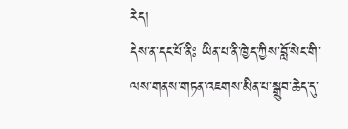རེད།
དེས་ན་དང་པོ་ནིཿ ཡིན་པ་ནི་ཁྱེད་ཀྱིས་བློ་སེང་གི་ལས་གནས་གཏན་འཇགས་མིན་པ་སྒྲུབ་ཆེད་དུ་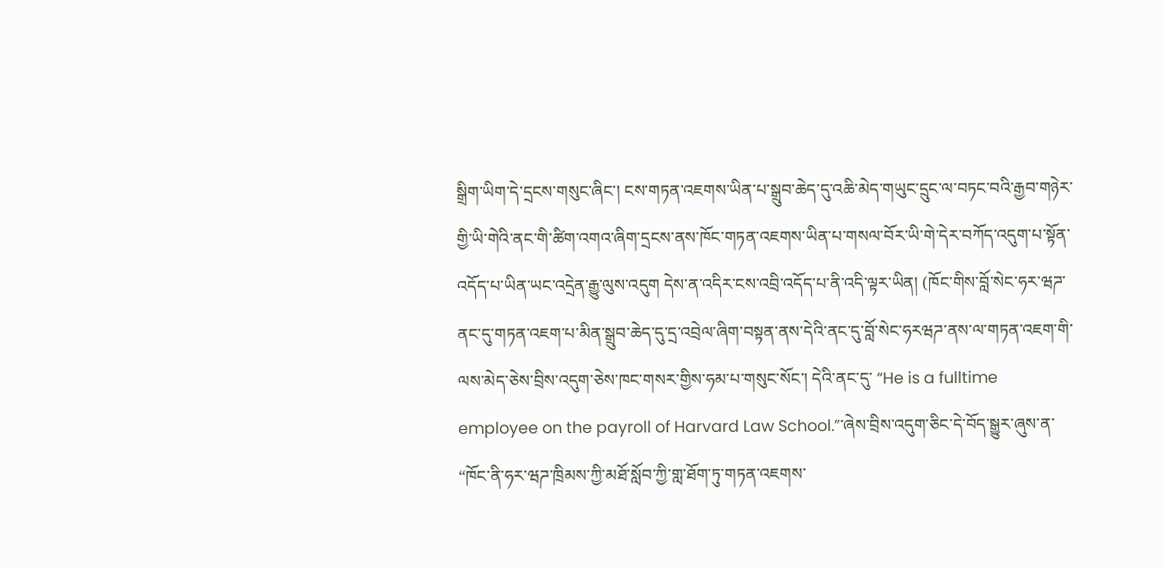སྒྲིག་ཡིག་དེ་དྲངས་གསུང་ཞིང་། ངས་གཏན་འཇགས་ཡིན་པ་སྒྲུབ་ཆེད་དུ་འཆི་མེད་གཡུང་དྲུང་ལ་བཏང་བའི་རྒྱབ་གཉེར་གྱི་ཡི་གེའི་ནང་གི་ཚིག་འགའ་ཞིག་དྲངས་ནས་ཁོང་གཏན་འཇགས་ཡིན་པ་གསལ་བོར་ཡི་གེ་དེར་བཀོད་འདུག་པ་སྟོན་འདོད་པ་ཡིན་ཡང་འདྲེན་རྒྱུ་ལུས་འདུག དེས་ན་འདིར་ངས་འབྲི་འདོད་པ་ནི་འདི་ལྟར་ཡིན། (ཁོང་གིས་བློ་སེང་ཧར་ཝཌ་ནང་དུ་གཏན་འཇག་པ་མིན་སྒྲུབ་ཆེད་དུ་དྲ་འབྲེལ་ཞིག་བསྟན་ནས་དེའི་ནང་དུ་བློ་སེང་ཧརཝཌ་ནས་ལ་གཏན་འཇག་གི་ལས་མེད་ཅེས་བྲིས་འདུག་ཅེས་ཁང་གསར་གྱིས་ཧམ་པ་གསུང་སོང་། དེའི་ནང་དུ་ “He is a fulltime employee on the payroll of Harvard Law School.”་ཞེས་བྲིས་འདུག་ཅིང་དེ་བོད་སྒྱུར་ཞུས་ན་ “ཁོང་ནི་ཧར་ཝཌ་ཁྲིམས་ཀྱི་མཐོ་སློབ་ཀྱི་གླ་ཐོག་ཏུ་གཏན་འཇགས་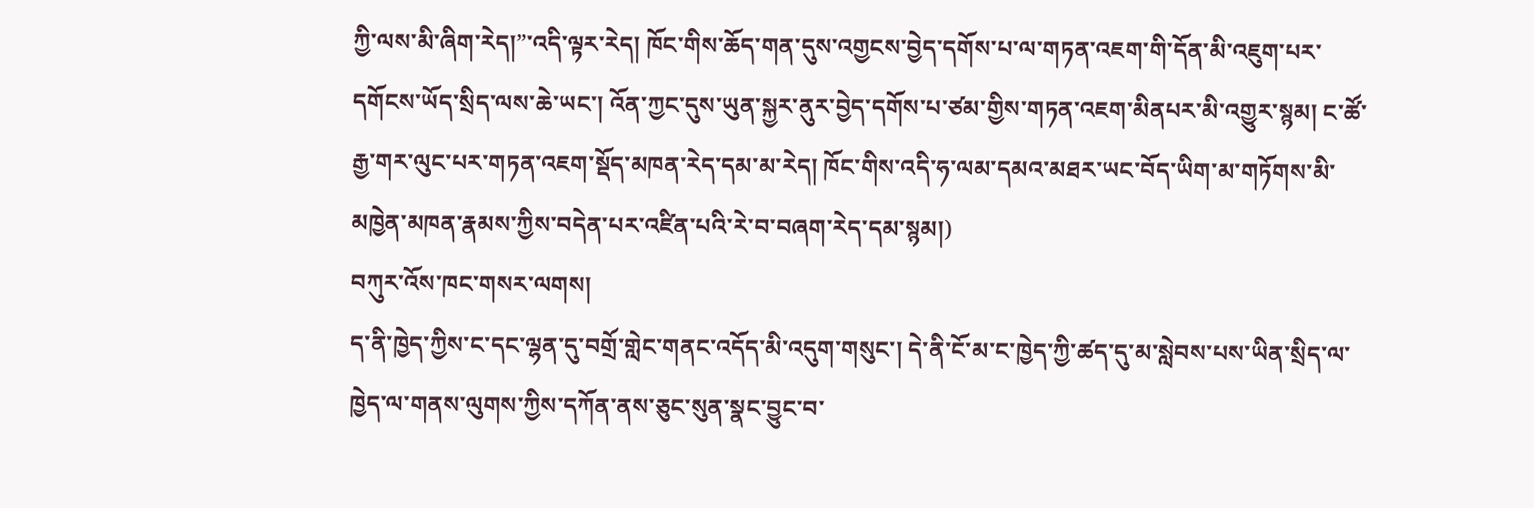ཀྱི་ལས་མི་ཞིག་རེད།”་འདི་ལྟར་རེད། ཁོང་གིས་ཆོད་གན་དུས་འགྱངས་བྱེད་དགོས་པ་ལ་གཏན་འཇག་གི་དོན་མི་འཇུག་པར་དགོངས་ཡོད་སྲིད་ལས་ཆེ་ཡང་། འོན་ཀྱང་དུས་ཡུན་སྐྱར་ནུར་བྱེད་དགོས་པ་ཙམ་གྱིས་གཏན་འཇག་མིནཔར་མི་འགྱུར་སྙམ། ང་ཚོ་རྒྱ་གར་ལུང་པར་གཏན་འཇག་སྡོད་མཁན་རེད་དམ་མ་རེད། ཁོང་གིས་འདི་ཧ་ལམ་དམའ་མཐར་ཡང་བོད་ཡིག་མ་གཏོགས་མི་མཁྱེན་མཁན་རྣམས་ཀྱིས་བདེན་པར་འཛིན་པའི་རེ་བ་བཞག་རེད་དམ་སྙམ།)
བཀུར་འོས་ཁང་གསར་ལགས།
ད་ནི་ཁྱེད་ཀྱིས་ང་དང་ལྷན་དུ་བགྲོ་གླེང་གནང་འདོད་མི་འདུག་གསུང་། དེ་ནི་ངོ་མ་ང་ཁྱེད་ཀྱི་ཚད་དུ་མ་སླེབས་པས་ཡིན་སྲིད་ལ་ཁྱེད་ལ་གནས་ལུགས་ཀྱིས་དཀོན་ནས་ཅུང་སུན་སྣང་བྱུང་བ་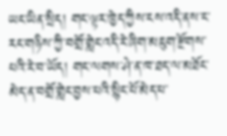ཡང་ཡིན་སྲིད། གང་ལྟར་ཁྱེད་ཀྱིས་ངས་འདི་ནས་ང་རང་གཉིས་ཀྱི་བགྲོ་གླེང་འདི་རེ་ཞིག་མཇུག་རྫོགས་པའི་རེ་བ་ཡོད། གང་ལགས་ཤེ་ན་ཁ་ཐད་ལ་མཐོང་མེད་ན་བགྲོ་གླེང་བྱས་པའི་སྙིང་པོ་མེད་པ་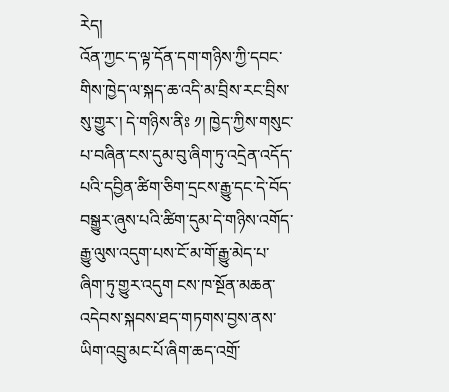རེད།
འོན་ཀྱང་ད་ལྟ་དོན་དག་གཉིས་ཀྱི་དབང་གིས་ཁྱེད་ལ་སྐད་ཆ་འདི་མ་བྲིས་རང་བྲིས་སུ་གྱུར་། དེ་གཉིས་ནིཿ ༡། ཁྱེད་ཀྱིས་གསུང་པ་བཞིན་ངས་དུམ་བུ་ཞིག་ཏུ་འདྲེན་འདོད་པའི་དབྱིན་ཚིག་ཅིག་དྲངས་རྒྱུ་དང་དེ་བོད་བསྒྱུར་ཞུས་པའི་ཚིག་དུམ་དེ་གཉིས་འགོད་རྒྱུ་ལུས་འདུག་པས་ངོ་མ་གོ་རྒྱུ་མེད་པ་ཞིག་ཏུ་གྱུར་འདུག ངས་ཁ་སྔོན་མཆན་འདེབས་སྐབས་ཐད་གཏགས་བྱས་ནས་ཡིག་འབྲུ་མང་པོ་ཞིག་ཆད་འགྲོ་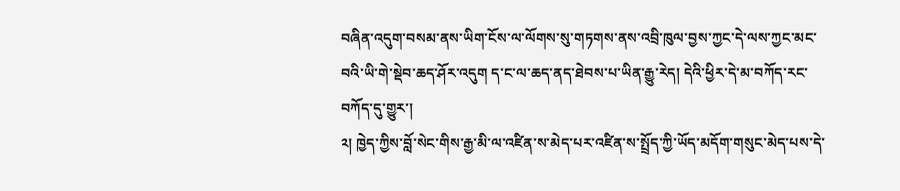བཞིན་འདུག་བསམ་ནས་ཡིག་ངོས་ལ་ལོགས་སུ་གཏགས་ནས་འབྲི་ཁུལ་བྱས་ཀྱང་དེ་ལས་ཀྱང་མང་བའི་ཡི་གེ་སྡེབ་ཆད་ཤོར་འདུག ད་ང་ལ་ཆད་ནད་ཐེབས་པ་ཡིན་རྒྱུ་རེད། དེའི་ཕྱིར་དེ་མ་བཀོད་རང་བཀོད་དུ་གྱུར་།
༢། ཁྱེད་ཀྱིས་བློ་སེང་གིས་རྒྱ་མི་ལ་འཛིན་ས་མེད་པར་འཛིན་ས་སྤྲོད་ཀྱི་ཡོད་མདོག་གསུང་མེད་པས་དེ་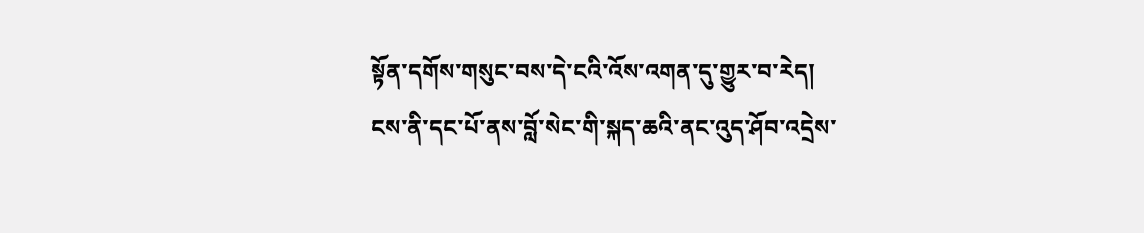སྟོན་དགོས་གསུང་བས་དེ་ངའི་འོས་འགན་དུ་གྱུར་བ་རེད།
ངས་ནི་དང་པོ་ནས་བློ་སེང་གི་སྐད་ཆའི་ནང་འུད་ཤོབ་འདྲེས་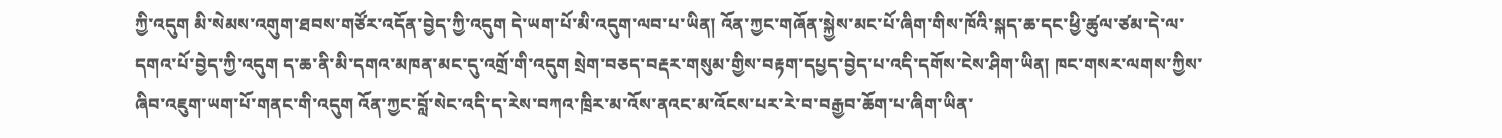ཀྱི་འདུག མི་སེམས་འགུག་ཐབས་གཙོར་འདོན་བྱེད་ཀྱི་འདུག དེ་ཡག་པོ་མི་འདུག་ལབ་པ་ཡིན། འོན་ཀྱང་གཞོན་སྐྱེས་མང་པོ་ཞིག་གིས་ཁོའི་སྐད་ཆ་དང་ཕྱི་ཚུལ་ཙམ་དེ་ལ་དགའ་པོ་བྱེད་ཀྱི་འདུག ད་ཆ་ནི་མི་དགའ་མཁན་མང་དུ་འགྲོ་གི་འདུག སྲེག་བཅད་བརྡར་གསུམ་གྱིས་བརྟག་དཔྱད་བྱེད་པ་འདི་དགོས་ངེས་ཤིག་ཡིན། ཁང་གསར་ལགས་ཀྱིས་ཞིབ་འཇུག་ཡག་པོ་གནང་གི་འདུག འོན་ཀྱང་བློ་སེང་འདི་ད་རེས་བཀའ་ཁྲིར་མ་འོས་ནའང་མ་འོངས་པར་རེ་བ་བརྒྱབ་ཆོག་པ་ཞིག་ཡིན་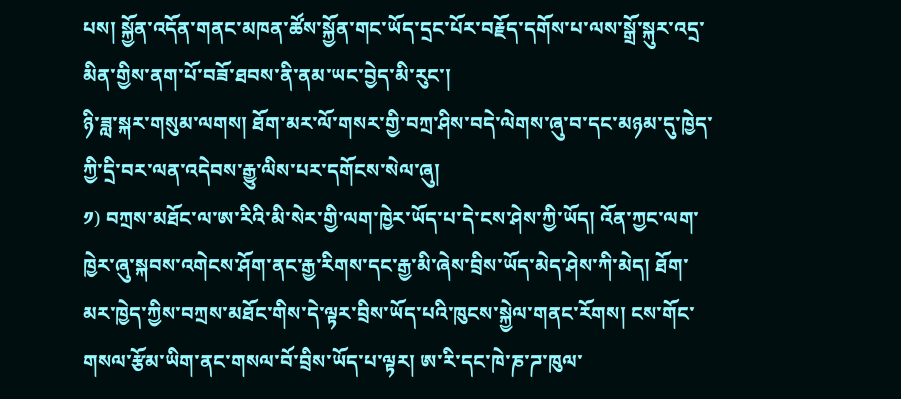པས། སྐྱོན་འདོན་གནང་མཁན་ཚོས་སྐྱོན་གང་ཡོད་དྲང་པོར་བརྗོད་དགོས་པ་ལས་སྒྲོ་སྐུར་འདྲ་མིན་གྱིས་ནག་པོ་བཟོ་ཐབས་ནི་ནམ་ཡང་བྱེད་མི་རུང་།
ཉི་ཟླ་སྐར་གསུམ་ལགས། ཐོག་མར་ལོ་གསར་གྱི་བཀྲ་ཤིས་བདེ་ལེགས་ཞུ་བ་དང་མཉམ་དུ་ཁྱེད་ཀྱི་དྲི་བར་ལན་འདེབས་རྒྱུ་ལིས་པར་དགོངས་སེལ་ཞུ།
༡) བཀྲས་མཐོང་ལ་ཨ་རིའི་མི་སེར་གྱི་ལག་ཁྱེར་ཡོད་པ་དེ་ངས་ཤེས་ཀྱི་ཡོད། འོན་ཀྱང་ལག་ཁྱེར་ཞུ་སྐབས་འགེངས་ཤོག་ནང་རྒྱ་རིགས་དང་རྒྱ་མི་ཞེས་བྲིས་ཡོད་མེད་ཤེས་ཀི་མེད། ཐོག་མར་ཁྱེད་ཀྱིས་བཀྲས་མཐོང་གིས་དེ་ལྟར་བྲིས་ཡོད་པའི་ཁུངས་སྐྱེལ་གནང་རོགས། ངས་གོང་གསལ་རྩོམ་ཡིག་ནང་གསལ་བོ་བྲིས་ཡོད་པ་ལྟར། ཨ་རི་དང་ཁེ་ཎ་ཌ་ཁུལ་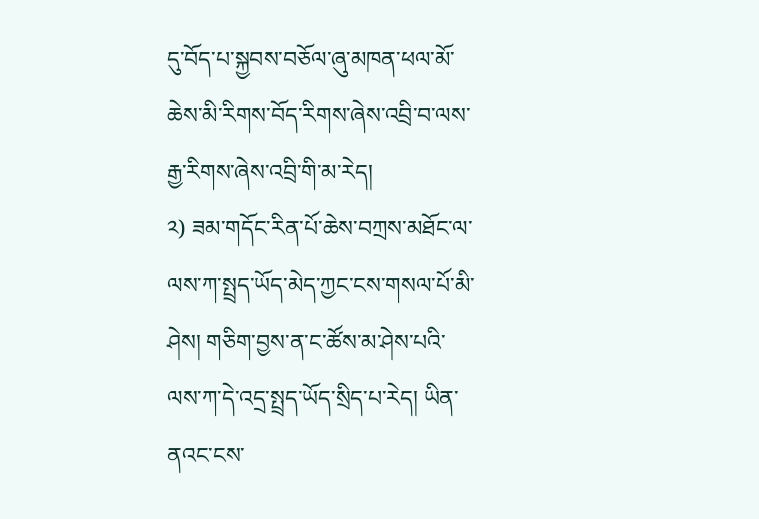དུ་བོད་པ་སྐྱབས་བཅོལ་ཞུ་མཁན་ཕལ་མོ་ཆེས་མི་རིགས་བོད་རིགས་ཞེས་འབྲི་བ་ལས་རྒྱ་རིགས་ཞེས་འབྲི་གི་མ་རེད།
༢) ཟམ་གདོང་རིན་པོ་ཆེས་བཀྲས་མཐོང་ལ་ལས་ཀ་སྤྲད་ཡོད་མེད་ཀྱང་ངས་གསལ་པོ་མི་ཤེས། གཅིག་བྱས་ན་ང་ཚོས་མ་ཤེས་པའི་ལས་ཀ་དེ་འདྲ་སྤྲད་ཡོད་སྲིད་པ་རེད། ཡིན་ནའང་ངས་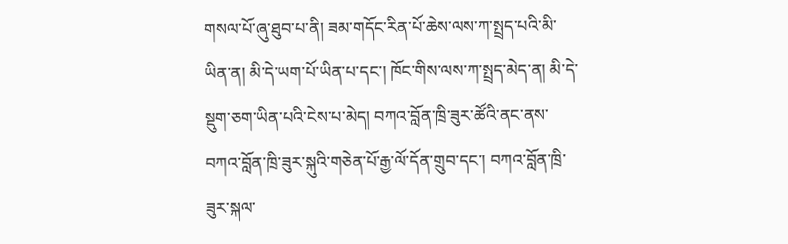གསལ་པོ་ཞུ་ཐུབ་པ་ནི། ཟམ་གདོང་རིན་པོ་ཆེས་ལས་ཀ་སྤྲད་པའི་མི་ཡིན་ན། མི་དེ་ཡག་པོ་ཡིན་པ་དང་། ཁོང་གིས་ལས་ཀ་སྤྲད་མེད་ན། མི་དེ་སྡུག་ཅག་ཡིན་པའི་ངེས་པ་མེད། བཀའ་བློན་ཁྲི་ཟུར་ཚོའི་ནང་ནས་བཀའ་བློན་ཁྲི་ཟུར་སྐུའི་གཅེན་པོ་རྒྱ་ལོ་དོན་གྲུབ་དང་། བཀའ་བློན་ཁྲི་ཟུར་སྐལ་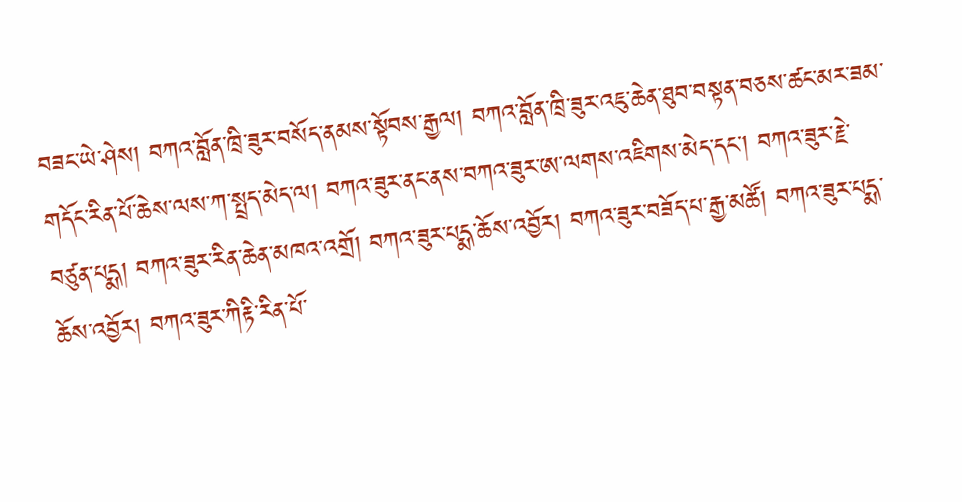བཟང་ཡེ་ཤེས། བཀའ་བློན་ཁྲི་ཟུར་བསོད་ནམས་སྟོབས་རྒྱལ། བཀའ་བློན་ཁྲི་ཟུར་འཇུ་ཆེན་ཐུབ་བསྟན་བཅས་ཚང་མར་ཟམ་གདོང་རིན་པོ་ཆེས་ལས་ཀ་སྤྲད་མེད་ལ། བཀའ་ཟུར་ནང་ནས་བཀའ་ཟུར་ཨ་ལགས་འཇིགས་མེད་དང་། བཀའ་ཟུར་རྗེ་བཙུན་པདྨ། བཀའ་ཟུར་རིན་ཆེན་མཁའ་འགྲོ། བཀའ་ཟུར་པདྨ་ཆོས་འབྱོར། བཀའ་ཟུར་བཟོད་པ་རྒྱ་མཚོ། བཀའ་ཟུར་པདྨ་ཆོས་འབྱོར། བཀའ་ཟུར་ཀིརྟི་རིན་པོ་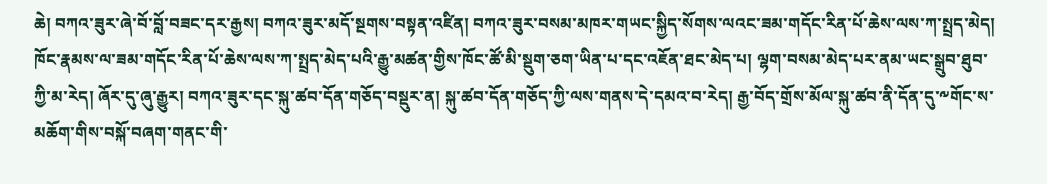ཆེ། བཀའ་ཟུར་ཞེ་བོ་བློ་བཟང་དར་རྒྱས། བཀའ་ཟུར་མདོ་སྔགས་བསྟན་འཛིན། བཀའ་ཟུར་བསམ་མཁར་གཡང་སྐྱིད་སོགས་ལའང་ཟམ་གདོང་རིན་པོ་ཆེས་ལས་ཀ་སྤྲད་མེད། ཁོང་རྣམས་ལ་ཟམ་གདོང་རིན་པོ་ཆེས་ལས་ཀ་སྤྲད་མེད་པའི་རྒྱུ་མཚན་གྱིས་ཁོང་ཚོ་མི་སྡུག་ཅག་ཡིན་པ་དང་འཇོན་ཐང་མེད་པ། ལྷག་བསམ་མེད་པར་ནམ་ཡང་སྒྲུབ་ཐུབ་ཀྱི་མ་རེད། ཞོར་དུ་ཞུ་རྒྱུར། བཀའ་ཟུར་དང་སྐུ་ཚབ་དོན་གཅོད་བསྡུར་ན། སྐུ་ཚབ་དོན་གཅོད་ཀྱི་ལས་གནས་དེ་དམའ་བ་རེད། རྒྱ་བོད་གྲོས་མོལ་སྐུ་ཚབ་ནི་དོན་དུ་༸གོང་ས་མཆོག་གིས་བསྐོ་བཞག་གནང་གི་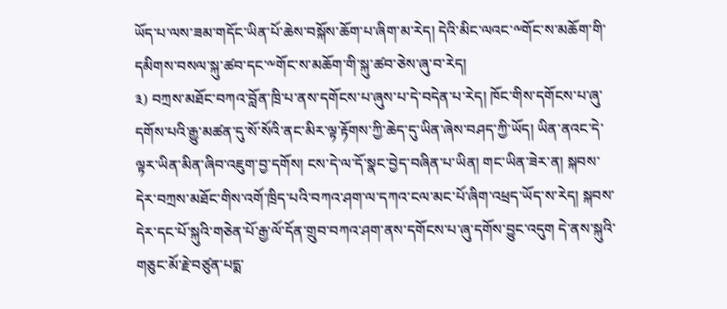ཡོད་པ་ལས་ཟམ་གདོང་ཡིན་པོ་ཆེས་བསྐོས་ཆོག་པ་ཞིག་མ་རེད། དེའི་མིང་ལའང་༸གོང་ས་མཆོག་གི་དམིགས་བསལ་སྐུ་ཚབ་དང་༸གོང་ས་མཆོག་གི་སྐུ་ཚབ་ཅེས་ཞུ་བ་རེད།
༣) བཀྲས་མཐོང་བཀའ་བློན་ཁྲི་པ་ནས་དགོངས་པ་ཞུས་པ་དེ་བདེན་པ་རེད། ཁོང་གིས་དགོངས་པ་ཞུ་དགོས་པའི་རྒྱུ་མཚན་དུ་སོ་སོའི་ནང་མིར་ལྟ་རྟོགས་ཀྱི་ཆེད་དུ་ཡིན་ཞེས་བཤད་ཀྱི་ཡོད། ཡིན་ནའང་དེ་ལྟར་ཡིན་མིན་ཞིབ་འཇུག་བྱ་དགོས། ངས་དེ་ལ་དོ་སྣང་བྱེད་བཞིན་པ་ཡིན། གང་ཡིན་ཟེར་ན། སྐབས་དེར་བཀྲས་མཐོང་གིས་འགོ་ཁྲིད་པའི་བཀའ་ཤག་ལ་དཀའ་ངལ་མང་པོ་ཞིག་འཕྲད་ཡོད་ས་རེད། སྐབས་དེར་དང་པོ་སྐུའི་གཅེན་པོ་རྒྱ་ལོ་དོན་གྲུབ་བཀའ་ཤག་ནས་དགོངས་པ་ཞུ་དགོས་བྱུང་འདུག དེ་ནས་སྐུའི་གཅུང་མོ་རྗེ་བཙུན་པདྨ་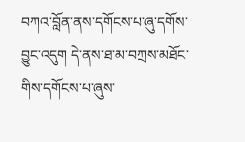བཀའ་བློན་ནས་དགོངས་པ་ཞུ་དགོས་བྱུང་འདུག དེ་ནས་ཐ་མ་བཀྲས་མཐོང་གིས་དགོངས་པ་ཞུས་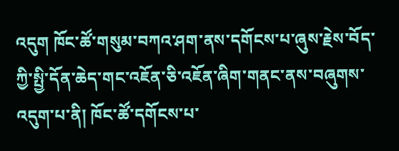འདུག ཁོང་ཚོ་གསུམ་བཀའ་ཤག་ནས་དགོངས་པ་ཞུས་རྗེས་བོད་ཀྱི་སྤྱི་དོན་ཆེད་གང་འཇོན་ཅི་འཇོན་ཞིག་གནང་ནས་བཞུགས་འདུག་པ་ནི། ཁོང་ཚོ་དགོངས་པ་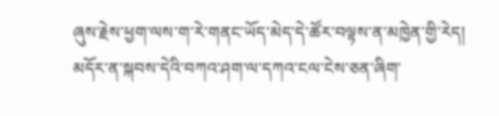ཞུས་རྗེས་ཕྱག་ལས་ག་རེ་གནང་ཡོད་མེད་དེ་ཚོར་བལྟས་ན་མཁྱེན་གྱི་རེད། མདོར་ན་སྐབས་དེའི་བཀའ་ཤག་ལ་དཀའ་ངལ་ངེས་ཅན་ཞིག་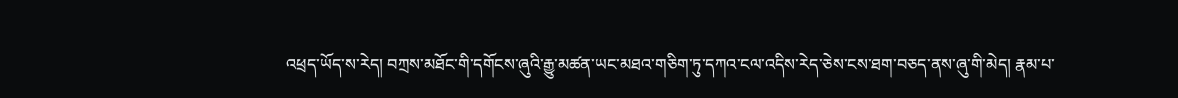འཕྲད་ཡོད་ས་རེད། བཀྲས་མཐོང་གི་དགོངས་ཞུའི་རྒྱུ་མཚན་ཡང་མཐའ་གཅིག་ཏུ་དཀའ་ངལ་འདིས་རེད་ཅེས་ངས་ཐག་བཅད་ནས་ཞུ་གི་མེད། རྣམ་པ་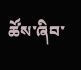ཚོས་ཞིབ་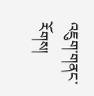འཇུག་གནང་རོགས།